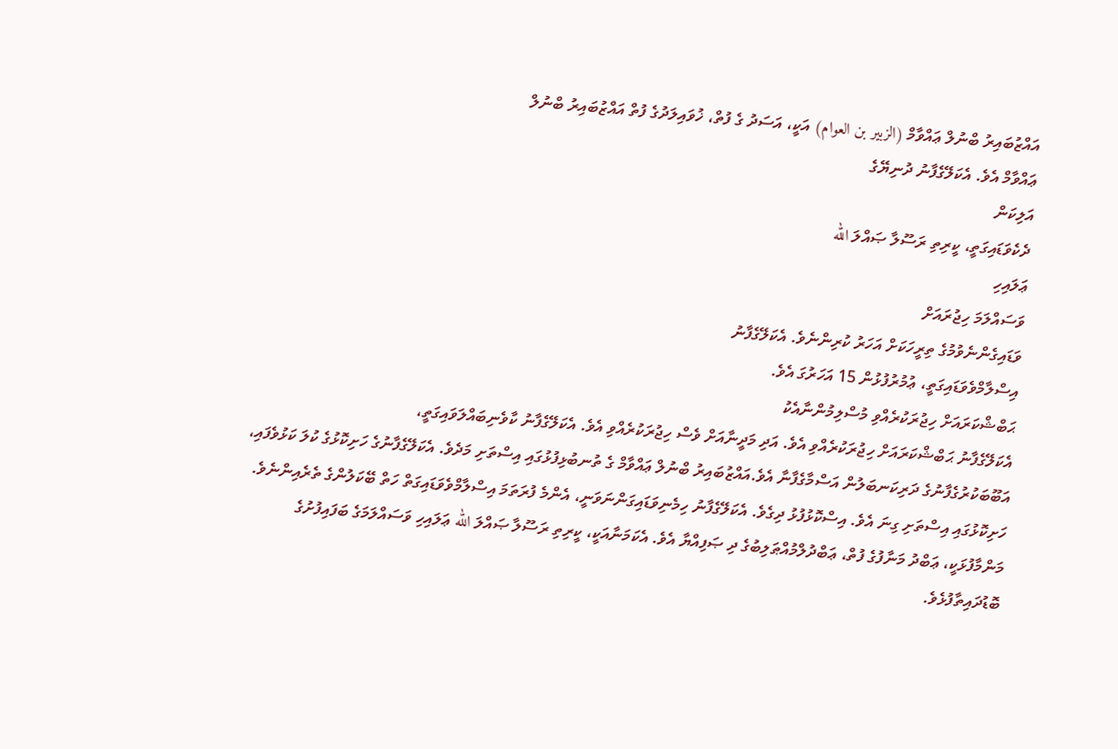އައްޒުބައިރު ބްނުލް ޢައްވާމް (الزبير بن العوام) އަކީ، އަސަދު ގެ ފުތް، ޚުވައިލަދުގެ ފުތް އައްޒުބައިރު ބްނުލް
ޢައްވާމް އެވެ. އެކަލޭގެފާނު ދުނިޔޭގެ
އަލިކަން
ދެކެވަޑައިގަތީ، ކީރިތި ރަސޫލާ ޞައްލަ الله
ޢަލައިހި
ވަސައްލަމަ ހިޖުރައަށް
ވަޑައިގެންނެވުމުގެ ތިރީހަކަށް އަހަރު ކުރިންނެވެ. އެކަލޭގެފާނު
އިސްލާމްވެވަޑައިގަތީ، ޢުމުރުފުޅުން 15 އަހަރުގަ އެވެ.
ޙަބްޝްކަރައަށް ހިޖުރަކުރެއްވި މުސްލިމުންނާއެކު
އެކަލޭގެފާނު ޙަބްޝްކަރައަށް ހިޖުރަކުރެއްވި އެވެ. އަދި މަދީނާއަށް ވެސް ހިޖުރަކުރެއްވި އެވެ. އެކަލޭގެފާނު ކާވެނިބައްލަވައިގަތީ،
އަބޫބަކުރުގެފާނުގެ ދަރިކަނބަލުން އަސްމާގެފާނާ އެވެ.އައްޒުބައިރު ބްނުލް ޢައްވާމް ގެ ތުނބުޅިފުޅުގައި އިސްތަށި މަދެވެ. އެކަލޭގެފާނުގެ ހަށިކޮޅުގެ ކުލަ ކަޅުވެފައި، ހަށިކޮޅުގައި އިސްތަށި ގިނަ އެވެ. އިސްކޮޅުފުޅު ދިގެވެ. އެކަލޭގެފާނު ހިމެނިވަޑައިގަންނަވަނީ، އެންމެ ފުރަތަމަ އިސްލާމްވެވަޑައިގަތް ހަތް ބޭކަލުންގެ ތެރެއިންނެވެ. މަންމާފުޅަކީ، ޢަބްދު މަނާފުގެ ފުތް، ޢަބްދުލްމުއްޠަލިބުގެ ދި ޞަފިއްޔާ އެވެ. އެކަމަނާއަކީ، ކީރިތި ރަސޫލާ ޞައްލަ الله ޢަލައިހި ވަސައްލަމަގެ ބަފައިފުށުގެ ބޮޑުދައިތާފުޅެވެ.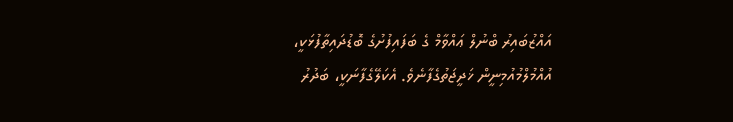އައްޒުބައިރު ބްނުލް ޢައްވާމް ގެ ބަފައިފުށުގެ ބޮޑުދައިތާފުޅަކީ، އުއްމުލްމުއުމިނީން ޚަދީޖަތުގެފާނެވެ. އެކަލޭގެފާނަކީ، ބަދުރު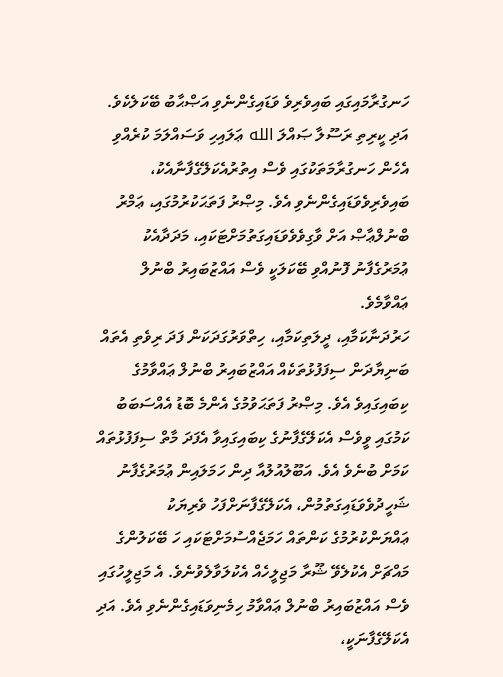ހަނގުރާމައިގައި ބައިވެރިވެ ވަޑައިގެންނެވި އަޞްޙާބު ބޭކަލެކެވެ. އަދި ކީރިތި ރަސޫލާ ޞައްލަ الله ޢަލައިހި ވަސައްލަމަ ކުރެއްވި އެހެން ހަނގުރާމަތަކުގައި ވެސް އިތުރުއެކަލޭގެފާނާއެކު، ބައިވެރިވެވަޑައިގެންނެވި އެވެ. މިޞްރު ފަތަޙަކުރުމުގައި، ޢަމްރު ބްނުލްޢާޞް އަށް ވާގިވެވެވަޑައިގަތުމަށްޓަކައި، މަދަދާއެކު ޢުމަރުގެފާނު ފޮނުއްވި ބޭކަލަކީ ވެސް އައްޒުބައިރު ބްނުލް ޢައްވާމެވެ.
ހަރުދަނާކަމާއި، ދީލަތިކަމާއި، ހިތްވަރުގަދަކަން ފަދަ ރިވެތި އެތައް ބަނިޔާދަން ސިފަފުޅުތަކެއް އައްޒުބައިރު ބްނުލް ޢައްވާމުގެ ކިބައިގައިވެ އެވެ. މިޞްރު ފަތަޙަވުމުގެ އެންމެ ބޮޑު އެއްސަބަބު ކަމުގައި ވީވެސް އެކަލޭގެފާނުގެ ކިބައިގައިވާ އެފަދަ މާތް ސިފަފުޅުތައް ކަމަށް ބުނެވެ އެވެ. އަބޫލުއުލުއާ ދިން ހަމަލައިން ޢުމަރުގެފާނު ޝަހީދުވެވަޑައިގަތުމުން، އެކަލޭގެފާނަށްފަހު ވެރިޔަކު ޢައްޔަންކުރުމުގެ ކަންތައް ހަމަޖެއްސުމަށްޓަކައި ހަ ބޭކަލުންގެ މައްޗަށް އެކުލެވޭ ޝޫރާ މަޖިލީހެއް އެކުލަވާލެވުނެވެ. އެ މަޖިލީހުގައި ވެސް އައްޒުބައިރު ބްނުލް ޢައްވާމު ހިމެނިވަޑައިގެންނެވި އެވެ. އަދި އެކަލޭގެފާނަކީ،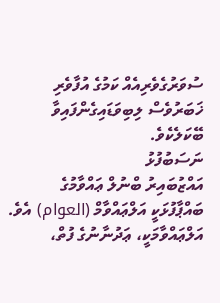ސުވަރުގެވެރިއެއް ކަމުގެ އުފާވެރި ޚަބަރުވެސް ލިބިވަޑައިގެންފައިވާ ބޭކަލެކެވެ.
ނަސަބުފުޅު
އައްޒުބައިރު ބްނުލް ޢައްވާމުގެ ބައްޕާފުޅަކީ އަލްޢައްވާމް (العوام) އެވެ. އަލްޢައްވާމަކީ، ޢަދުނާނުގެ ފުތް،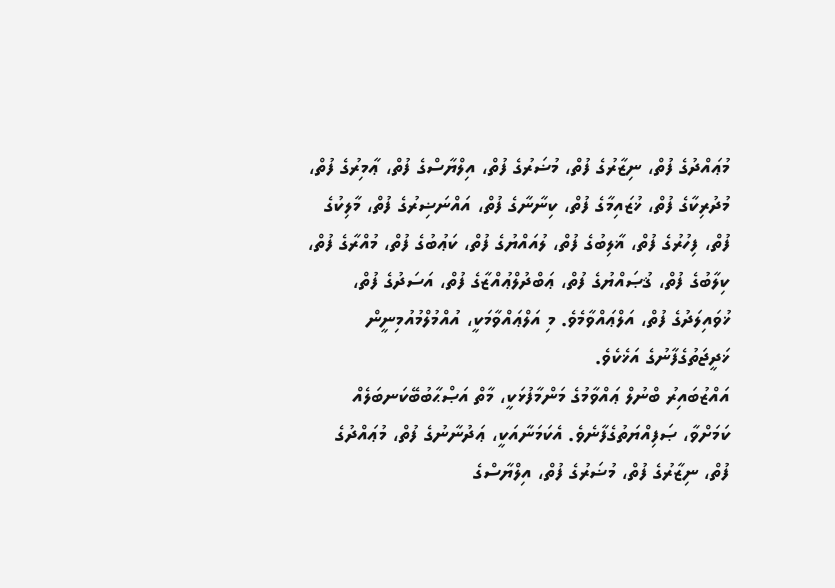މުޢައްދުގެ ފުތް، ނިޒާރުގެ ފުތް، މުޟަރުގެ ފުތް، އިލްޔާސްގެ ފުތް، ޢާމިރުގެ ފުތް، މުދުރިކާގެ ފުތް، ޚުޒައިމާގެ ފުތް، ކިނާނާގެ ފުތް، އައްނަޟިރުގެ ފުތް، މާލިކުގެ ފުތް، ފިހުރުގެ ފުތް، ޣާލިބުގެ ފުތް، ލުއައްޔުގެ ފުތް، ކަޢުބުގެ ފުތް، މުއްރާގެ ފުތް، ކިލާބުގެ ފުތް، ޤުޞައްޔުގެ ފުތް، ޢަބްދުލްޢުއްޒާގެ ފުތް، އަސަދުގެ ފުތް، ޚުވައިލަދުގެ ފުތް، އަލްޢައްވާމެވެ. މި އަލްޢައްވާމަކީ، އުއްމުލްމުއުމިނީން ޚަދީޖަތުގެފާނުގެ އަޚެކެވެ.
އައްޒުބައިރު ބްނުލް ޢައްވާމުގެ މަންމާފުޅަކީ، މާތް އަޞްޙާބުބޭކަނބަލެއް ކަމަށްވާ، ޞަފިއްޔަތުގެފާނެވެ. އެކަމަނާއަކީ، ޢަދުނާނުގެ ފުތް، މުޢައްދުގެ ފުތް، ނިޒާރުގެ ފުތް، މުޟަރުގެ ފުތް، އިލްޔާސްގެ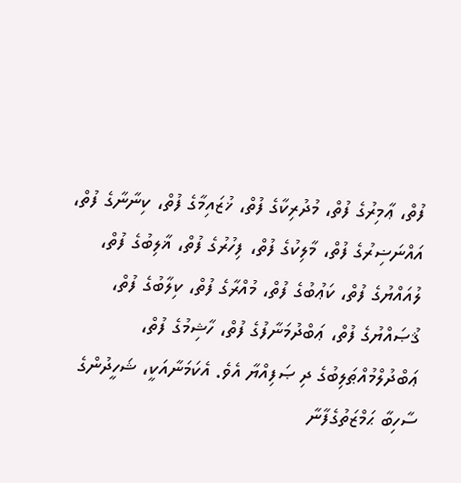ފުތް، ޢާމިރުގެ ފުތް، މުދުރިކާގެ ފުތް، ޚުޒައިމާގެ ފުތް، ކިނާނާގެ ފުތް، އައްނަޟިރުގެ ފުތް، މާލިކުގެ ފުތް، ފިހުރުގެ ފުތް، ޣާލިބުގެ ފުތް، ލުއައްޔުގެ ފުތް، ކަޢުބުގެ ފުތް، މުއްރާގެ ފުތް، ކިލާބުގެ ފުތް، ޤުޞައްޔުގެ ފުތް، ޢަބްދުމަނާފުގެ ފުތް، ހާޝިމުގެ ފުތް، ޢަބްދުލްމުއްޠަލިބުގެ ދި ޞަފިއްޔާ އެވެ. އެކަމަނާއަކީ، ޝަހީދުންގެ ސާހިބާ ޙަމްޒަތުގެފާނާ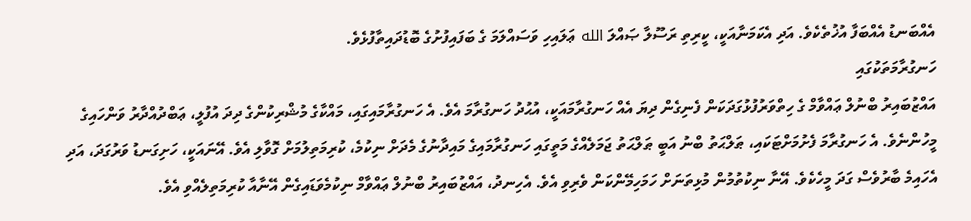އެއްބަނޑު އެއްބަފާ އުޚުތެކެވެ. އަދި އެކަމަނާއަކީ، ކީރިތި ރަސޫލާ ޞައްލަ الله ޢަލައިހި ވަސައްލަމަ ގެ ބަފައިފުށުގެ ބޮޑުދައިތާފުޅެވެ.
ހަނގުރާމަތަކުގައި
އައްޒުބައިރު ބްނުލް ޢައްވާމް ގެ ހިތްވަރުފުޅުގަދަކަން ފެނިގެން ދިޔަ އެއް ހަނގުރާމައަކީ، އުޙުދު ހަނގުރާމަ އެވެ. އެ ހަނގުރާމައިގައި، މައްކާގެ މުޝްރިކުންގެ ދިދަ އުފުލީ، ޢަބްދުއްދާރު ވަންހައިގެ މީހުންނެވެ. އެ ހަނގުރާމަ ފެށުމަށްޓަކައި، ޠަލްޙަތު ބްނު އަބީ ޠަލްޙަތު ޖަމަލެއްގެ މަތީގައި ހަނގުރާމައިގެ މައިދާނުގެ މެދަށް ނިކުމެ، ކުރިމަތިލުމަށް ގޮވާލި އެވެ. އޭނައަކީ، ހަށިގަނޑު ވަރުގަދަ، އަދި އެހައިމެ ބާރުވެސް ގަދަ މީހެކެވެ. އޭނާ ނިކުތުމުން މުޅިތަނަށް ހަމަހިމޭންކަން ވެރިވި އެވެ. އެހިނދު، އައްޒުބައިރު ބްނުލް ޢައްވާމް ނިކުމެވަޑައިގެން އޭނާއާ ކުރިމަތިލެއްވި އެވެ.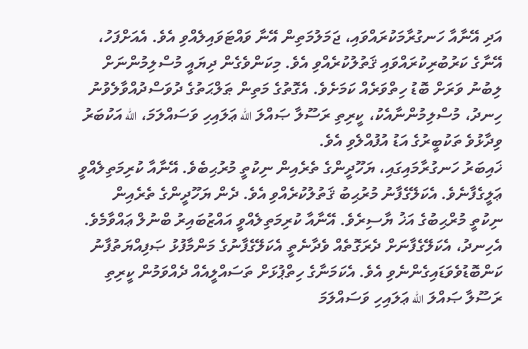އަދި އޭނާއާ ހަނގުރާމަކުރައްވައި، ޖަމަލުމަތިން އޭނާ ވައްޓަވައިލެއްވި އެވެ. އެއަށްފަހު، އޭނާގެ ކަރުބުރިކުރައްވައި ޤަތުލުކުރެއްވި އެވެ. މިކަންވެގެން ދިޔައީ މުސްލިމުންނަށް ލިބުނު ވަރަށް ބޮޑު ހިތްވަރެއް ކަމަށެވެ. އެގޮތުގެ މަތިން ޠަލްޙަތުގެ ދުވަސްދުއްވާލެވުނު ހިނދު، މުސްލިމުންނާއެކު، ކީރިތި ރަސޫލާ ޞައްލަ الله ޢަލައިހި ވަސައްލަމަ، الله އަކުބަރު ވިދާޅުވެ ތަކުބީރުގެ އަޑު އުފުއްލެވި އެވެ.
ޚައިބަރު ހަނގުރާމައިގައި، ޔަހޫދީންގެ ތެރެއިން ނިކުތީ މުރުޙިބެވެ. އޭނާއާ ކުރިމަތިލެއްވީ ޢަލީގެފާނެވެ. އެކަލޭގެފާނު މުރުޙިބު ޤަތުލުކުރެއްވި އެވެ. ދެން ޔަހޫދީންގެ ތެރެއިން ނިކުތީ މުރްޙިބުގެ އަޚު ޔާސިރެވެ. އޭނާއާ ކުރިމަތިލެއްވީ އައްޒުބައިރު ބްނުލް ޢައްވާމެވެ. އެހިނދު، އެކަލޭގެފާނަށް ދެރަގޮތެއް ވެދާނެތީ އެކަލޭގެފާނުގެ މަންމާފުޅު ޞަފިއްޔަތުފާނު ކަންބޮޑުވެވަޑައިގެންނެވި އެވެ. އެކަމަނާގެ ހިތްޕުޅަށް ތަސައްލީއެއް ދެއްވަމުން ކީރިތި ރަސޫލާ ޞައްލަ الله ޢަލައިހި ވަސައްލަމަ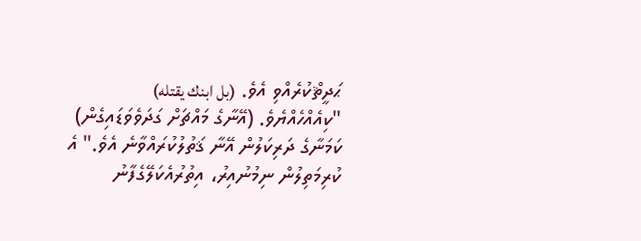ޙަދީޘްކުރެއްވި އެވެ. (بل ابنك يقتله) "ކިއެއްހެއްޔެވެ. (އޭނާގެ މައްޗަށް ގަދަވެވަޑައިގެން) ކަމަނާގެ ދަރިކަލުން އޭނާ ޤަތުލުކުރައްވާނެ އެވެ." އެ ކުރިމަތިލުން ނިމުނުއިރު، އިތުރުއެކަލޭގެފާނު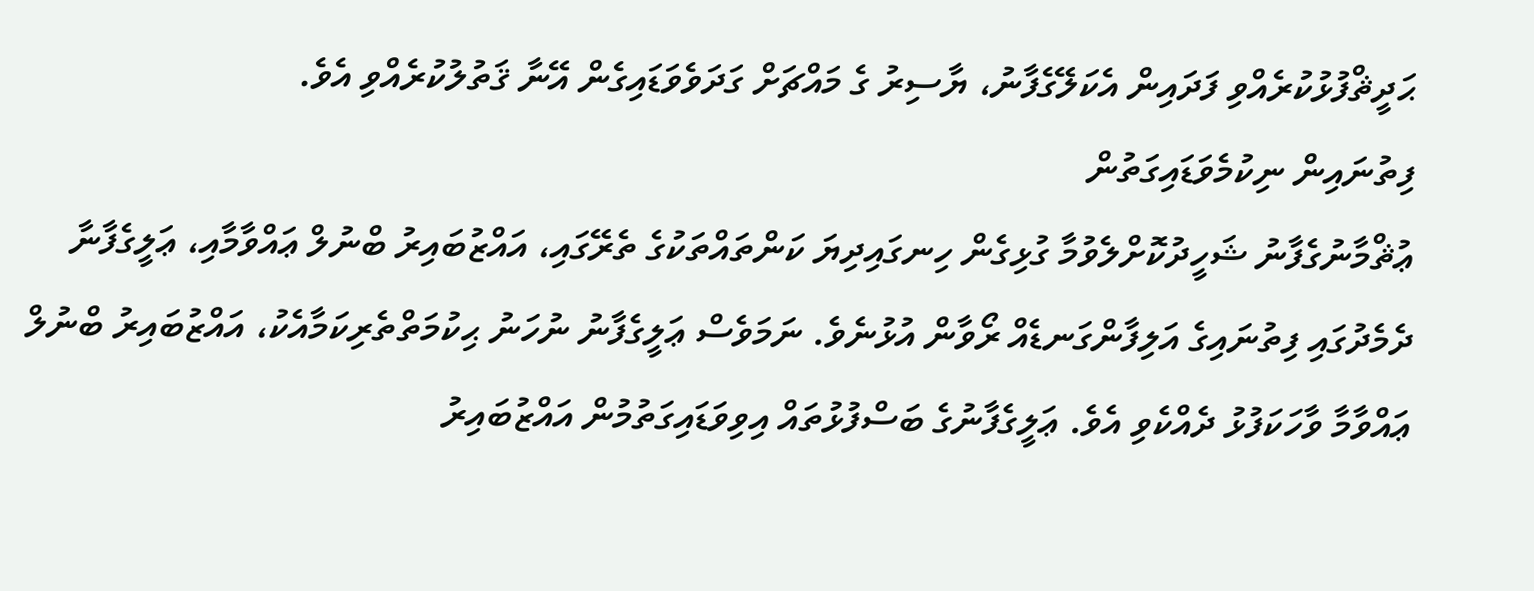ޙަދީޘްފުޅުކުރެއްވި ފަދައިން އެކަލޭގެފާނު، ޔާސިރު ގެ މައްޗަށް ގަދަވެވަޑައިގެން އޭނާ ޤަތުލުކުރެއްވި އެވެ.
ފިތުނައިން ނިކުމެވަޑައިގަތުން
ޢުޘްމާނުގެފާނު ޝަހީދުކޮށްލެވުމާ ގުޅިގެން ހިނގައިދިޔަ ކަންތައްތަކުގެ ތެރޭގައި، އައްޒުބައިރު ބްނުލް ޢައްވާމާއި، ޢަލީގެފާނާ ދެމެދުގައި ފިތުނައިގެ އަލިފާންގަނޑެއް ރޯވާން އުޅުނެވެ. ނަމަވެސް ޢަލީގެފާނު ނުހަނު ޙިކުމަތްތެރިކަމާއެކު، އައްޒުބައިރު ބްނުލް ޢައްވާމާ ވާހަކަފުޅު ދެއްކެވި އެވެ. ޢަލީގެފާނުގެ ބަސްފުޅުތައް އިވިވަޑައިގަތުމުން އައްޒުބައިރު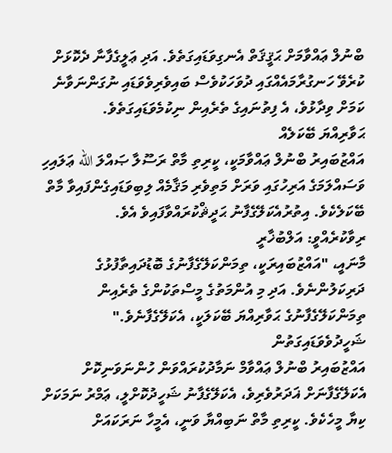ބްނުލް ޢައްވާމަށް ޙަޤީޤަތް އެނގިވަޑައިގަތެވެ. އަދި ޢަލީގެފާނާ ދެކޮޅަށް ކުރެވޭ ހަނގުރާމައެއްގައި ދުވަހަކުވެސް ބައިވެރިވެވަޑައި ނުގަންނަވާނެ ކަމަށް ވިދާޅުވެ، އެ ފިތުނައިގެ ތެރެއިން ނިކުމެވަޑައިގަތެވެ.
ޙަވާރިއްޔަ ބޭކަލެއް
އައްޒުބައިރު ބްނުލް ޢައްވާމަކީ، ކީރިތި މާތް ރަސޫލާ ޞައްލަ الله ޢަލައިހި ވަސައްލަމަގެ އަރިހުގައި ވަރަށް މަތިވެރި މަޤާމެއް ލިބިވަޑައިގެންފައިވާ މާތް ބޭކަލެކެވެ. އިތުރުއެކަލޭގެފާނު ޙަދީޘްކުރައްވާފައިވެ އެވެ.
ރިވާކުރެއްވީ: އަލްބުޚާރީ
މާނައީ، "އައްޒުބައިރަކީ، ތިމަންކަލޭގެފާނުގެ ބޮޑުދައިތާފުޅުގެ ދަރިކަލުންނެވެ. އަދި މި އުންމަތުގެ މީސްތަކުންގެ ތެރެއިން ތިމަންކަލޭގެފާނުގެ ޙަވާރިއްޔަ ބޭކަލަކީ، އެކަލޭގެފާނެވެ."
ޝަހީދުވެވަޑައިގަތުން
އައްޒުބައިރު ބްނުލް ޢައްވާމް ނަމާދުކުރައްވަން ހުންނަވަނިކޮށް އެކަލޭގެފާނަށް ޣަދަރުވެރިވެ، އެކަލޭގެފާނު ޝަހީދުކޮށްލީ، ޢަމްރު ނަމަކަށް ކިޔާ މީހެކެވެ. ކީރިތި މާތް ނަބިއްޔާ ވަނީ، އެމީހާ ނަރަކައަށް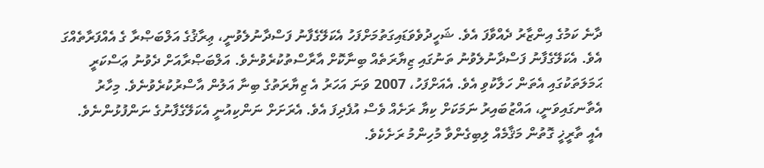ދާނެ ކަމުގެ އިންޒާރު ދެއްވާފަ އެވެ. ޝަހީދުވެވަޑައިގަތުމަށްފަހު އެކަލޭގެފާނު ފަސްދާނުލެވުނީ، ޢިރާޤުގެ އަލްބަޞްރާ ގެ އެއްފަރާތެއްގަ އެވެ. އެކަލޭގެފާނު ފަސްދާނުލެވުނު ތަނުގައި ޒިޔާރަތެއް ބިނާކޮށް އާރާސްތުކުރެވުނެވެ. އަލްބަޞްރާއަށް ދެވުނު ޢަސްކަރީ ޙަމަލަތަކުގައި އެތަން ހަލާކުވި އެވެ. އެއަށްފަހު، 2007 ވަނަ އަހަރު އެ ޒިޔާރަތުގެ ބިނާ އަލުން އާސްރުކުރެވުނެވެ. މިހާރު އެތާނގައިވަނީ، އައްޒުބައިރު ނަމަކަށް ކިޔާ ރަށެއް ވެސް އުފެދިފަ އެވެ. އެރަށަށް ނަންކިއުނީ އެކަލޭގެފާނުގެ ނަންފުޅުންނެވެ. އެއީ ތާރީޚީ ގޮތުން މަޤާމެއް ލިބިގެންވާ މުހިންމު ރަށެކެވެ.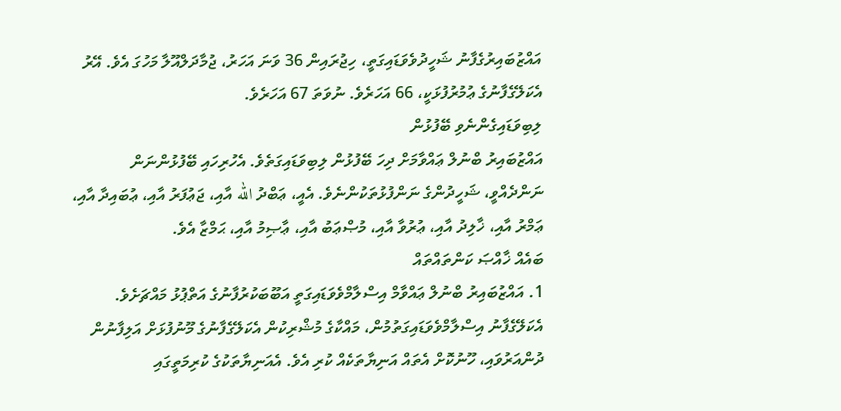އައްޒުބައިރުގެފާނު ޝަހީދުވެވަޑައިގަތީ، ހިޖުރައިން 36 ވަނަ އަހަރު، ޖުމާދަލްއޫލާ މަހުގަ އެވެ. އޭރު އެކަލޭގެފާނުގެ ޢުމުރުފުޅަކީ، 66 އަހަރެވެ. ނުވަތަ 67 އަހަރެވެ.
ލިބިވަޑައިގެންނެވި ބޭފުޅުން
އައްޒުބައިރު ބްނުލް ޢައްވާމަށް ދިހަ ބޭފުޅުން ލިބިވަޑައިގަތެވެ. އެހުރިހައި ބޭފުޅުންނަން ނަންދެއްވީ، ޝަހީދުންގެ ނަންފުޅުތަކުންނެވެ. އެއީ، ޢަބްދު الله އާއި، ޖަޢުފަރު އާއި، ޢުބައިދާ އާއި، ޢަމްރު އާއި، ޚާލިދު އާއި، ޢުރުވާ އާއި، މުޞްޢަބު އާއި، ޢާޞިމު އާއި، ޙަމްޒާ އެވެ.
ބައެއް ޚާއްޞަ ކަންތައްތައް
1. އައްޒުބައިރު ބްނުލް ޢައްވާމް އިސްލާމްވެވަޑައިގަތީ އަބޫބަކުރުފާނުގެ އަތްޕުޅު މައްޗަށެވެ. އެކަލޭގެފާނު އިސްލާމްވެވަޑައިގަތުމުން، މައްކާގެ މުޝްރިކުން އެކަލޭގެފާނުގެ މޫނުފުޅަށް އަލިފާނުން ދުންއަރުވައި، ހޫނުކޮށް އެތައް އަނިޔާތަކެއް ކުރި އެވެ. އެއަނިޔާތަކުގެ ކުރިމަތީގައި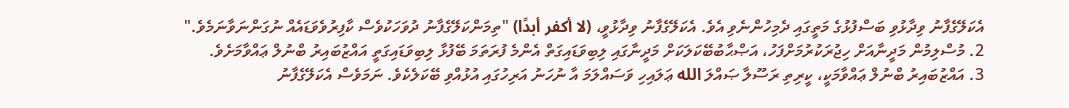އެކަލޭގެފާނު ވިދާޅުވި ބަސްފުޅުގެ މަތީގައި ދެމިހުންނެވި އެވެ. އެކަލޭގެފާނު ވިދާޅުވީ، (لا أكفر أبدًا) "ތިމަންކަލޭގެފާނު ދުވަހަކުވެސް ކާފިރުވެވަޑައެއް ނުގަންނަވާނަމެވެ."
2. މުސްލިމުން މަދީނާއަށް ހިޖުރަކުރުމަށްފަހު، އަޞްޙާބުބޭކަލަކަށް މަދީނާގައި ލިބިވަޑައިގަތް އެންމެ ފުރަތަމަ ބޭފުޅާ ލިބިވަޑައިގަތީ އައްޒުބައިރު ބްނުލް ޢައްވާމަށެވެ.
3. އައްޒުބައިރު ބްނުލް ޢައްވާމަކީ، ކީރިތި ރަސޫލާ ޞައްލަ الله ޢަލައިހި ވަސައްލަމަ އާ ނުހަނު އަރިހުގައި އުޅުއްވި ބޭކަލެކެވެ. ނަމަވެސް އެކަލޭގެފާނު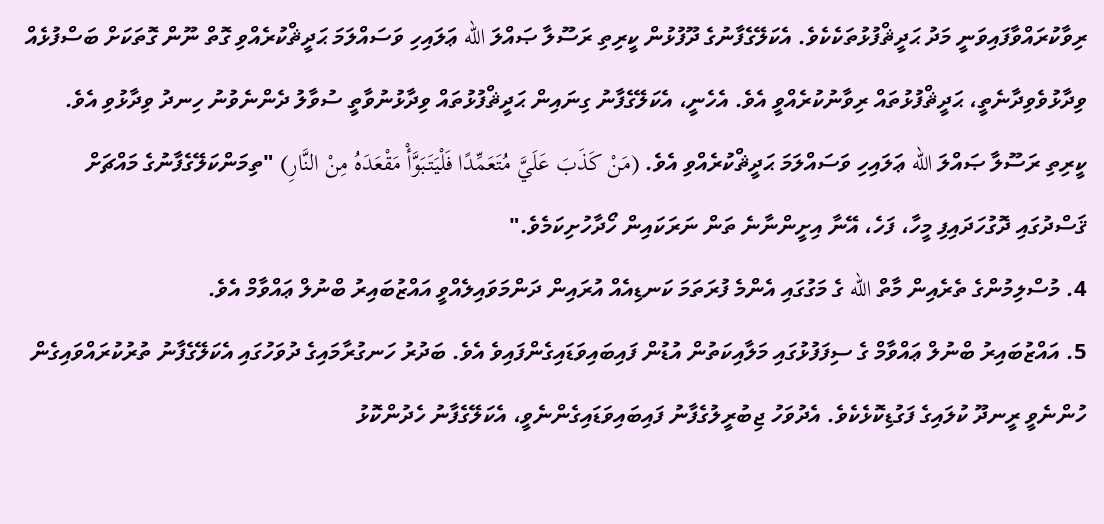ރިވާކުރައްވާފައިވަނީ މަދު ޙަދީޘްފުޅުތަކެކެވެ. އެކަލޭގެފާނުގެ ދޫފުޅުން ކީރިތި ރަސޫލާ ޞައްލަ الله ޢަލައިހި ވަސައްލަމަ ޙަދީޘްކުރެއްވި ގޮތް ނޫން ގޮތަކަށް ބަސްފުޅެއް ވިދާޅުވެވިދާނެތީ، ޙަދީޘްފުޅުތައް ރިވާނުކުރެއްވީ އެވެ. އެހެނީ، އެކަލޭގެފާނު ގިނައިން ޙަދީޘްފުޅުތައް ވިދާޅުނުވާތީ ސުވާލު ދެންނެވުނު ހިނދު ވިދާޅުވި އެވެ. ކީރިތި ރަސޫލާ ޞައްލަ الله ޢަލައިހި ވަސައްލަމަ ޙަދީޘްކުރެއްވި އެވެ. (مَنْ كَذَبَ عَلَيَّ مُتَعَمِّدًا فَلْيَتَبَوَّأْ مَقْعَدَهُ مِنْ النَّارِ) "ތިމަންކަލޭގެފާނުގެ މައްޗަށް ޤަސްދުގައި ދޮގުހަދައިފި މީހާ، ފަހެ، އޭނާ އިށީންނާނެ ތަން ނަރަކައިން ހޯދާހުށިކަމެވެ."
4. މުސްލިމުންގެ ތެރެއިން މާތް الله ގެ މަގުގައި އެންމެ ފުރަތަމަ ކަނޑިއެއް އުރައިން ދަންމަވައިލެއްވީ އައްޒުބައިރު ބްނުލް ޢައްވާމް އެވެ.
5. އައްޒުބައިރު ބްނުލް ޢައްވާމް ގެ ސިފަފުޅުގައި މަލާއިކަތުން އުޑުން ފައިބައިވަޑައިގެންފައިވެ އެވެ. ބަދުރު ހަނގުރާމައިގެ ދުވަހުގައި އެކަލޭގެފާނު ތުރުކުރައްވައިގެން ހުންނެވީ ރީނދޫ ކުލައިގެ ފަގުޑިކޮޅެކެވެ. އެދުވަހު ޖިބުރީލުގެފާނު ފައިބައިވަޑައިގެންނެވީ، އެކަލޭގެފާނު ހެދުންކޮޅު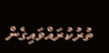ތުރުކުރައްވައިގެން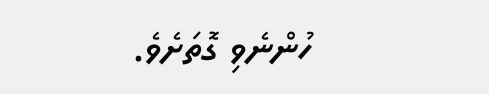ހުންނެވި ގޮތަށެވެ.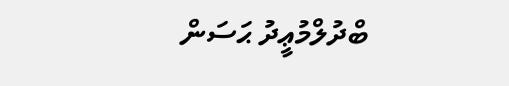ބްދުލްމުޢީދު ޙަސަން